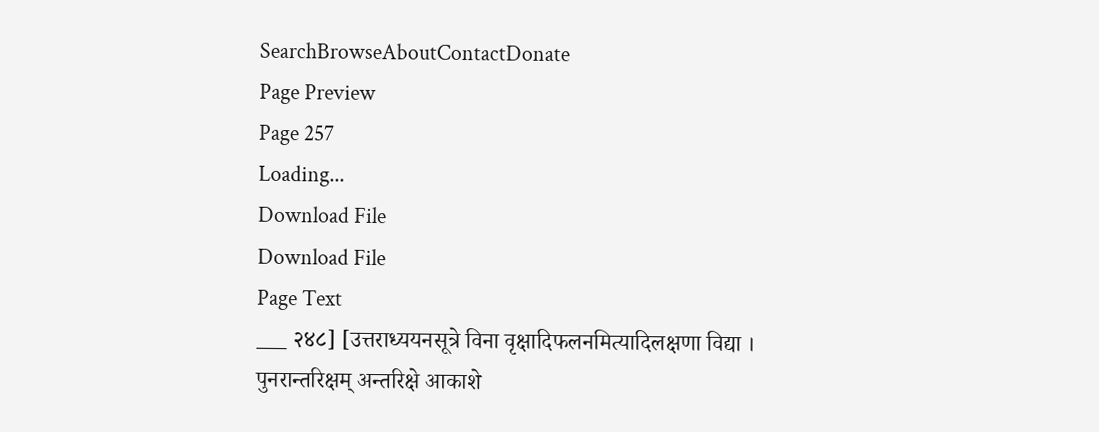SearchBrowseAboutContactDonate
Page Preview
Page 257
Loading...
Download File
Download File
Page Text
___ २४८] [उत्तराध्ययनसूत्रे विना वृक्षादिफलनमित्यादिलक्षणा विद्या । पुनरान्तरिक्षम् अन्तरिक्षे आकाशे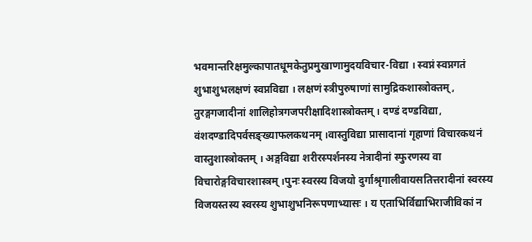भवमान्तरिक्षमुल्कापातधूमकेतुप्रमुखाणामुदयविचार-विद्या । स्वप्नं स्वप्नगतं शुभाशुभलक्षणं स्वप्नविद्या । लक्षणं स्त्रीपुरुषाणां सामुद्रिकशास्त्रोक्तम्, तुरङ्गगजादीनां शालिहोत्रगजपरीक्षादिशास्त्रोक्तम् । दण्डं दण्डविद्या, वंशदण्डादिपर्वसङ्ख्याफलकथनम् ।वास्तुविद्या प्रासादानां गृहाणां विचारकथनं वास्तुशास्त्रोक्तम् । अङ्गविद्या शरीरस्पर्शनस्य नेत्रादीनां स्फुरणस्य वा विचारोङ्गविचारशास्त्रम् ।पुनः स्वरस्य विजयो दुर्गाश्रृगालीवायसतित्तरादीनां स्वरस्य विजयस्तस्य स्वरस्य शुभाशुभनिरूपणाभ्यासः । य एताभिर्विद्याभिराजीविकां न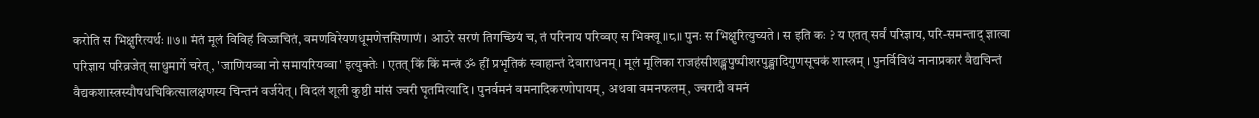करोति स भिक्षुरित्यर्थः ॥७॥ मंतं मूलं विविहं विज्जचितं, वमणविरेयणधूमणेत्तसिणाणं । आउरे सरणं तिगच्छियं च, तं परिनाय परिव्वए स भिक्खू ॥८॥ पुनः स भिक्षुरित्युच्यते । स इति कः ? य एतत् सर्वं परिज्ञाय, परि-समन्ताद् ज्ञात्वा परिज्ञाय परिव्रजेत् साधुमार्गे चरेत्, 'जाणियव्वा नो समायरियव्वा' इत्युक्तेः । एतत् किं किं मन्त्रं ॐ हीं प्रभृतिकं स्वाहान्तं देवाराधनम् । मूलं मूलिका राजहंसीशङ्खपुष्पीशरपुङ्खादिगुणसूचकं शास्त्रम् । पुनर्विविधं नानाप्रकारं वैद्यचिन्तं वैद्यकशास्त्रस्यौषधचिकित्सालक्षणस्य चिन्तनं वर्जयेत् । विदलं शूली कुष्ठी मांसं ज्वरी घृतमित्यादि । पुनर्वमनं वमनादिकरणोपायम्, अथवा वमनफलम्, ज्वरादौ वमनं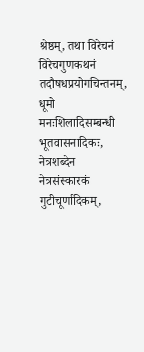श्रेष्ठम्, तथा विरेचनं विरेचगुणकथनं तदौषधप्रयोगचिन्तनम्, धूमो मनःशिलादिसम्बन्धी भूतवासनादिकः, नेत्रशब्देन नेत्रसंस्कारकं गुटीचूर्णादिकम्,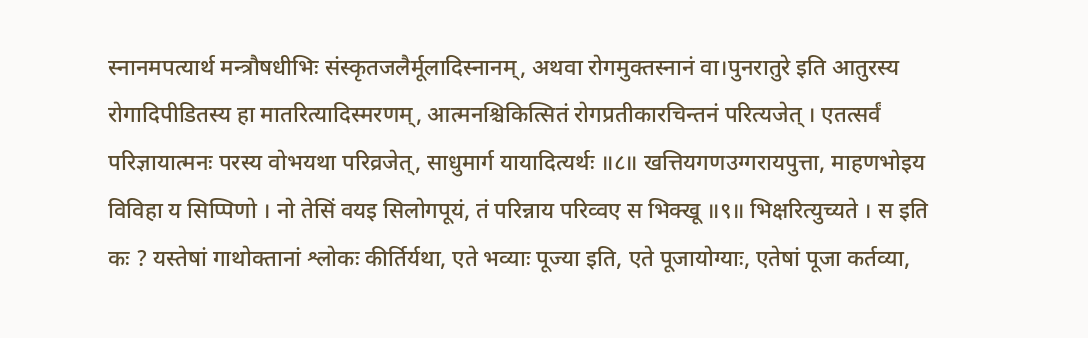स्नानमपत्यार्थ मन्त्रौषधीभिः संस्कृतजलैर्मूलादिस्नानम्, अथवा रोगमुक्तस्नानं वा।पुनरातुरे इति आतुरस्य रोगादिपीडितस्य हा मातरित्यादिस्मरणम्, आत्मनश्चिकित्सितं रोगप्रतीकारचिन्तनं परित्यजेत् । एतत्सर्वं परिज्ञायात्मनः परस्य वोभयथा परिव्रजेत्, साधुमार्ग यायादित्यर्थः ॥८॥ खत्तियगणउग्गरायपुत्ता, माहणभोइय विविहा य सिप्पिणो । नो तेसिं वयइ सिलोगपूयं, तं परिन्नाय परिव्वए स भिक्खू ॥९॥ भिक्षरित्युच्यते । स इति कः ? यस्तेषां गाथोक्तानां श्लोकः कीर्तिर्यथा, एते भव्याः पूज्या इति, एते पूजायोग्याः, एतेषां पूजा कर्तव्या,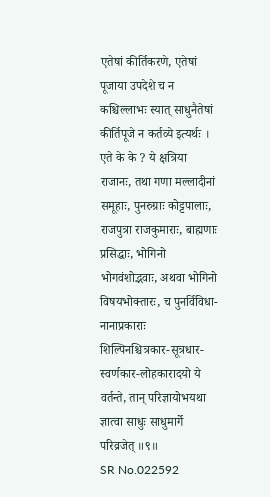एतेषां कीर्तिकरणे, एतेषां पूजाया उपदेशे च न कश्चिल्लाभः स्यात् साधुनैतेषां कीर्तिपूजे न कर्तव्ये इत्यर्थः । एते के के ? ये क्षत्रिया राजानः, तथा गणा मल्लादीनां समूहाः, पुनरुग्राः कोट्टपालाः, राजपुत्रा राजकुमाराः, बाह्मणाः प्रसिद्धाः, भोगिनो भोगवंशोद्भवाः, अथवा भोगिनो विषयभोक्तारः, च पुनर्विविधा-नानाप्रकाराः शिल्पिनश्चित्रकार-सूत्रधार-स्वर्णकार-लोहकारादयो ये वर्तन्ते, तान् परिज्ञायोभयथा ज्ञात्वा साधुः साधुमार्गे परिव्रजेत् ॥९॥
SR No.022592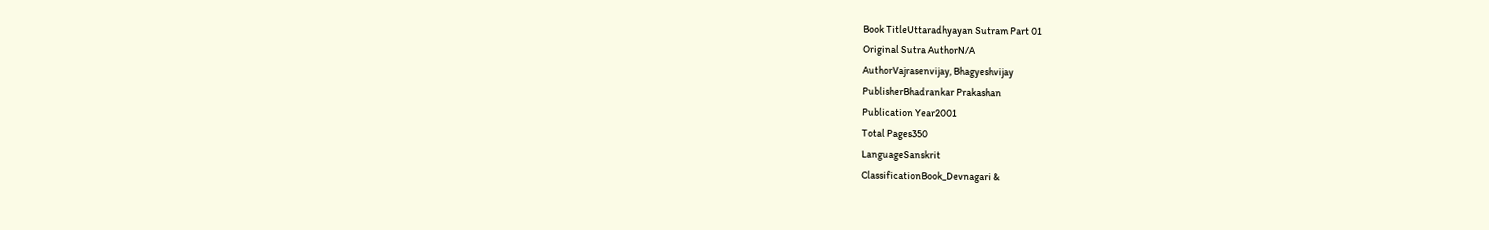Book TitleUttaradhyayan Sutram Part 01
Original Sutra AuthorN/A
AuthorVajrasenvijay, Bhagyeshvijay
PublisherBhadrankar Prakashan
Publication Year2001
Total Pages350
LanguageSanskrit
ClassificationBook_Devnagari &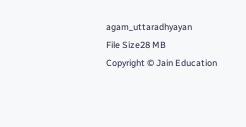agam_uttaradhyayan
File Size28 MB
Copyright © Jain Education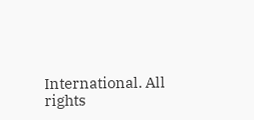International. All rights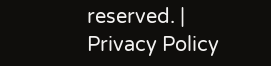reserved. | Privacy Policy